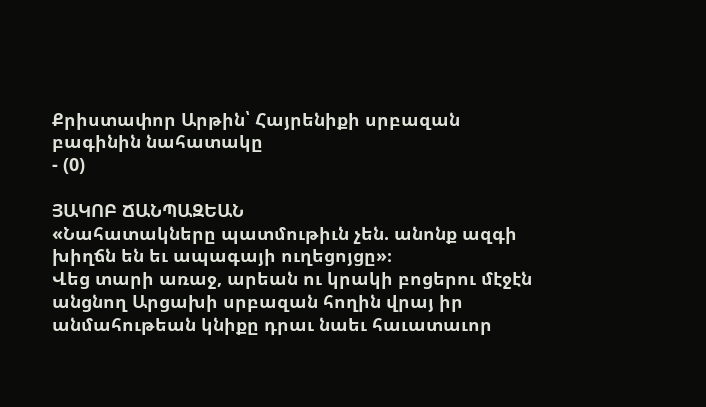Քրիստափոր Արթին՝ Հայրենիքի սրբազան բագինին նահատակը
- (0)

ՅԱԿՈԲ ՃԱՆՊԱԶԵԱՆ
«Նահատակները պատմութիւն չեն. անոնք ազգի խիղճն են եւ ապագայի ուղեցոյցը»։
Վեց տարի առաջ, արեան ու կրակի բոցերու մէջէն անցնող Արցախի սրբազան հողին վրայ իր անմահութեան կնիքը դրաւ նաեւ հաւատաւոր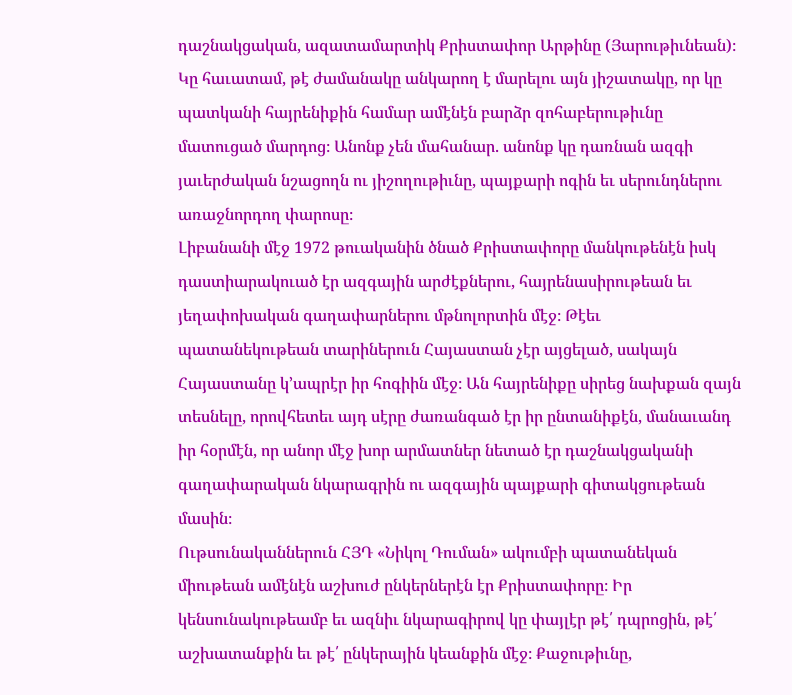դաշնակցական, ազատամարտիկ Քրիստափոր Արթինը (Յարութիւնեան)։ Կը հաւատամ, թէ ժամանակը անկարող է մարելու այն յիշատակը, որ կը պատկանի հայրենիքին համար ամէնէն բարձր զոհաբերութիւնը մատուցած մարդոց։ Անոնք չեն մահանար. անոնք կը դառնան ազգի յաւերժական նշացողն ու յիշողութիւնը, պայքարի ոգին եւ սերունդներու առաջնորդող փարոսը։
Լիբանանի մէջ 1972 թուականին ծնած Քրիստափորը մանկութենէն իսկ դաստիարակուած էր ազգային արժէքներու, հայրենասիրութեան եւ յեղափոխական գաղափարներու մթնոլորտին մէջ։ Թէեւ պատանեկութեան տարիներուն Հայաստան չէր այցելած, սակայն Հայաստանը կ’ապրէր իր հոգիին մէջ։ Ան հայրենիքը սիրեց նախքան զայն տեսնելը, որովհետեւ այդ սէրը ժառանգած էր իր ընտանիքէն, մանաւանդ իր հօրմէն, որ անոր մէջ խոր արմատներ նետած էր դաշնակցականի գաղափարական նկարագրին ու ազգային պայքարի գիտակցութեան մասին։
Ութսունականներուն ՀՅԴ «Նիկոլ Դուման» ակումբի պատանեկան միութեան ամէնէն աշխուժ ընկերներէն էր Քրիստափորը։ Իր կենսունակութեամբ եւ ազնիւ նկարագիրով կը փայլէր թէ՛ դպրոցին, թէ՛ աշխատանքին եւ թէ՛ ընկերային կեանքին մէջ։ Քաջութիւնը,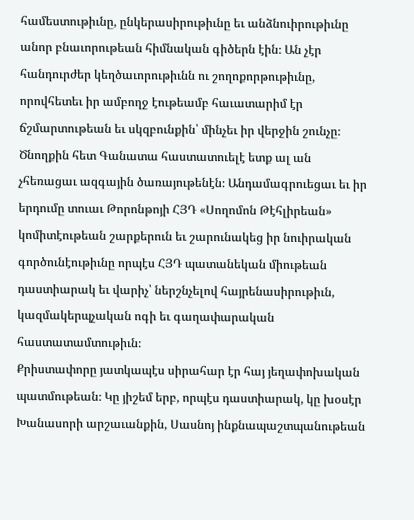համեստութիւնը, ընկերասիրութիւնը եւ անձնուիրութիւնը անոր բնաւորութեան հիմնական գիծերն էին։ Ան չէր հանդուրժեր կեղծաւորութիւնն ու շողոքորթութիւնը, որովհետեւ իր ամբողջ էութեամբ հաւատարիմ էր ճշմարտութեան եւ սկզբունքին՝ մինչեւ իր վերջին շունչը։
Ծնողքին հետ Գանատա հաստատուելէ ետք ալ ան չհեռացաւ ազգային ծառայութենէն։ Անդամագրուեցաւ եւ իր երդումը տուաւ Թորոնթոյի ՀՅԴ «Սողոմոն Թէհլիրեան» կոմիտէութեան շարքերուն եւ շարունակեց իր նուիրական գործունէութիւնը որպէս ՀՅԴ պատանեկան միութեան դաստիարակ եւ վարիչ՝ ներշնչելով հայրենասիրութիւն, կազմակերպչական ոգի եւ գաղափարական հաստատամտութիւն։
Քրիստափորը յատկապէս սիրահար էր հայ յեղափոխական պատմութեան։ Կը յիշեմ երբ, որպէս դաստիարակ, կը խօսէր Խանասորի արշաւանքին, Սասնոյ ինքնապաշտպանութեան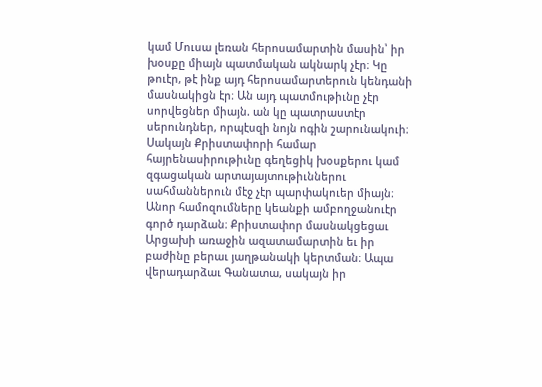կամ Մուսա լեռան հերոսամարտին մասին՝ իր խօսքը միայն պատմական ակնարկ չէր։ Կը թուէր, թէ ինք այդ հերոսամարտերուն կենդանի մասնակիցն էր։ Ան այդ պատմութիւնը չէր սորվեցներ միայն. ան կը պատրաստէր սերունդներ, որպէսզի նոյն ոգին շարունակուի։
Սակայն Քրիստափորի համար հայրենասիրութիւնը գեղեցիկ խօսքերու կամ զգացական արտայայտութիւններու սահմաններուն մէջ չէր պարփակուեր միայն։ Անոր համոզումները կեանքի ամբողջանուէր գործ դարձան։ Քրիստափոր մասնակցեցաւ Արցախի առաջին ազատամարտին եւ իր բաժինը բերաւ յաղթանակի կերտման։ Ապա վերադարձաւ Գանատա, սակայն իր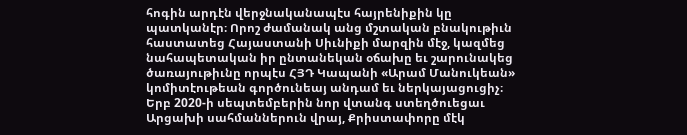հոգին արդէն վերջնականապէս հայրենիքին կը պատկանէր։ Որոշ ժամանակ անց մշտական բնակութիւն հաստատեց Հայաստանի Սիւնիքի մարզին մէջ, կազմեց նահապետական իր ընտանեկան օճախը եւ շարունակեց ծառայութիւնը որպէս ՀՅԴ Կապանի «Արամ Մանուկեան» կոմիտէութեան գործունեայ անդամ եւ ներկայացուցիչ։
Երբ 2020-ի սեպտեմբերին նոր վտանգ ստեղծուեցաւ Արցախի սահմաններուն վրայ, Քրիստափորը մէկ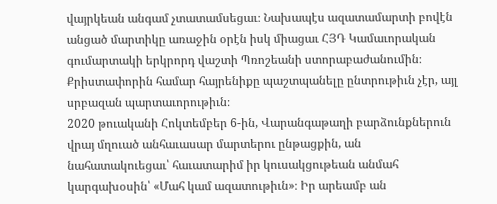վայրկեան անգամ չտատամսեցաւ։ Նախապէս ազատամարտի բովէն անցած մարտիկը առաջին օրէն իսկ միացաւ ՀՅԴ Կամաւորական գումարտակի երկրորդ վաշտի Պռոշեանի ստորաբաժանումին։
Քրիստափորին համար հայրենիքը պաշտպանելը ընտրութիւն չէր, այլ սրբազան պարտաւորութիւն։
2020 թուականի Հոկտեմբեր 6-ին, Վարանգաթաղի բարձունքներուն վրայ մղուած անհաւասար մարտերու ընթացքին, ան նահատակուեցաւ՝ հաւատարիմ իր կուսակցութեան անմահ կարգախօսին՝ «Մահ կամ ազատութիւն»։ Իր արեամբ ան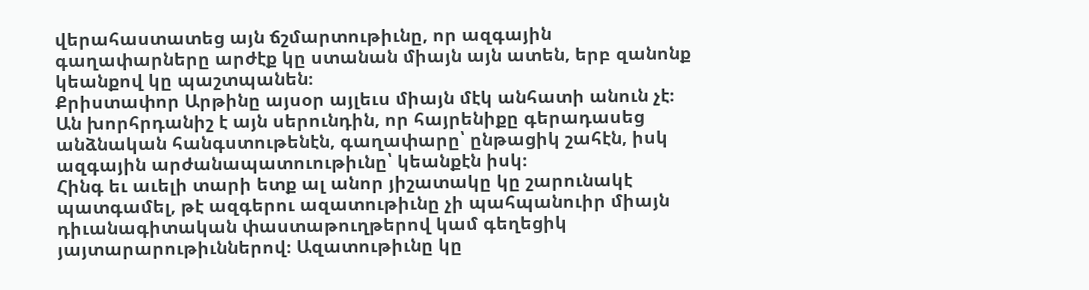վերահաստատեց այն ճշմարտութիւնը, որ ազգային գաղափարները արժէք կը ստանան միայն այն ատեն, երբ զանոնք կեանքով կը պաշտպանեն։
Քրիստափոր Արթինը այսօր այլեւս միայն մէկ անհատի անուն չէ։ Ան խորհրդանիշ է այն սերունդին, որ հայրենիքը գերադասեց անձնական հանգստութենէն, գաղափարը՝ ընթացիկ շահէն, իսկ ազգային արժանապատուութիւնը՝ կեանքէն իսկ։
Հինգ եւ աւելի տարի ետք ալ անոր յիշատակը կը շարունակէ պատգամել, թէ ազգերու ազատութիւնը չի պահպանուիր միայն դիւանագիտական փաստաթուղթերով կամ գեղեցիկ յայտարարութիւններով։ Ազատութիւնը կը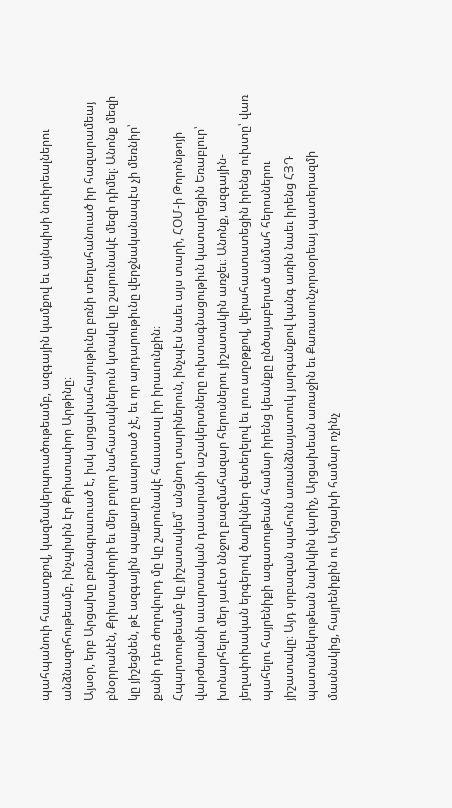պահպանուի հաւատքով, կազմակերպուածութեամբ, ազգային կամքով եւ այնպիսի նուիրեալներու անձնազոհութեամբ, ինչպիսին էր Քրիստափոր Արթինը։
Այսօր, երբ Արցախը բռնագրաւուած է, իսկ արցախահայութիւնը բռնի տեղահանուած իր հազարամեայ բնօրրանէն, Քրիստափորի եւ մեր բոլոր նահատակներուն կտակը կը շարունակէ մեզի դիմել։ Անոնք մեզի կը յիշեցնեն, թէ ազգային պայքարը աւարտած չէ, եւ որ արդարութիւնը վերջնականապէս չի մեռնիր՝ քանի դեռ ժողովուրդ մը կը շարունակէ հաւատալ իր իրաւունքին։
Հպարտութեամբ կը յիշատակեմ՝ անցնող տարիներուն, ինչպէս նաեւ այս տարի, ՀՕՄ-ի Թորոնթոյի վարժարանի աւարտական դասարանի աշակերտները ուխտագնացութիւն կատարեցին Եռաբլուր՝ խոնարհելու մեր յաւէտ ննջող բազմահազար հերոսներու յիշատակին առջեւ։ Անոնք, ազգային-յեղափոխական երգերով ծաղիկներ զետեղելով եւ լուռ աղօթքով, վերահաստատեցին իրենց ուխտը՝ վառ պահելու հայրենիքի ազատութեան համար իրենց կեանքը ընծայաբերած անմահ հերոսներու յիշատակը։ Այդ սրբազան պահուն առանձնայատուկ յարգանքով կանգ առին նաեւ իրենց ՀՅԴ պատանեկութեան նախկին վարիչ, Արցախեան առաջին եւ Քառասունչորսօրեայ պատերազմի մասնակից, հայրենիքին ու Արցախի համար ոչինչ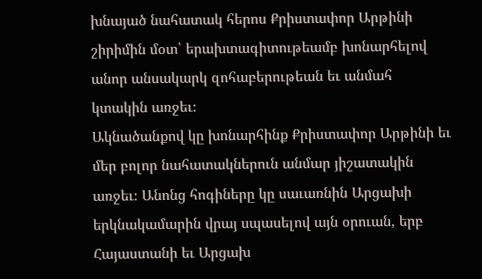խնայած նահատակ հերոս Քրիստափոր Արթինի շիրիմին մօտ՝ երախտագիտութեամբ խոնարհելով անոր անսակարկ զոհաբերութեան եւ անմահ կտակին առջեւ։
Ակնածանքով կը խոնարհինք Քրիստափոր Արթինի եւ մեր բոլոր նահատակներուն անմար յիշատակին առջեւ։ Անոնց հոգիները կը սաւառնին Արցախի երկնակամարին վրայ սպասելով այն օրուան, երբ Հայաստանի եւ Արցախ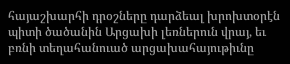հայաշխարհի դրօշները դարձեալ խրոխտօրէն պիտի ծածանին Արցախի լեռներուն վրայ, եւ բռնի տեղահանուած արցախահայութիւնը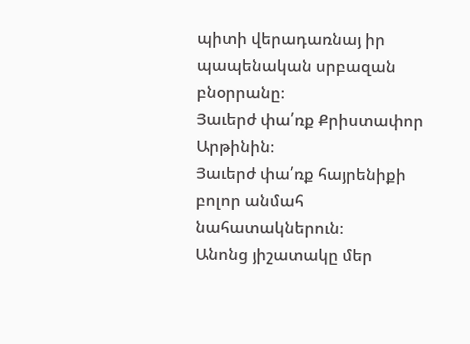պիտի վերադառնայ իր պապենական սրբազան բնօրրանը։
Յաւերժ փա՛ռք Քրիստափոր Արթինին։
Յաւերժ փա՛ռք հայրենիքի բոլոր անմահ նահատակներուն։
Անոնց յիշատակը մեր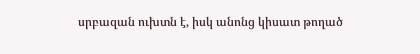սրբազան ուխտն է, իսկ անոնց կիսատ թողած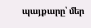պայքարը՝ մեր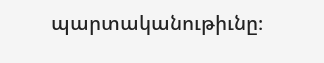պարտականութիւնը։